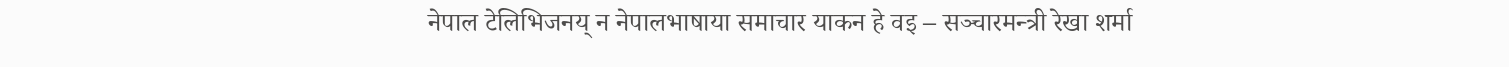नेपाल टेलिभिजनय् न नेपालभाषाया समाचार याकन हे वइ – सञ्चारमन्त्री रेखा शर्मा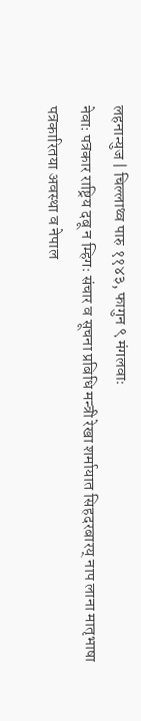लहनान्युज | चिल्लाथ्व पारु ११४३, फागुन ९ मंगलवाः
नेवाः पत्रकार राष्ट्रिय दबू न म्हिगः संचार व सूचना प्रबिधि मन्त्री रेखा शर्मायात सिहदरबारय् नाप लाना मातृभाषा पत्रकारितया अवस्था व नेपाल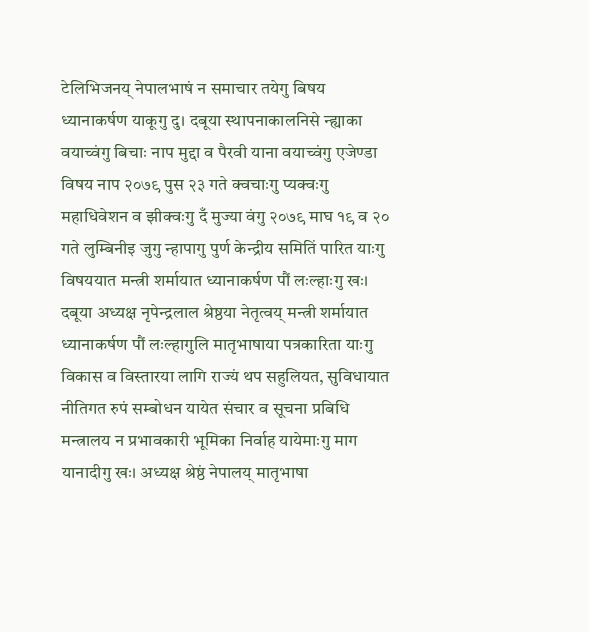टेलिभिजनय् नेपालभाषं न समाचार तयेगु बिषय ध्यानाकर्षण याकूगु दु। दबूया स्थापनाकालनिसे न्ह्याका वयाच्वंगु बिचाः नाप मुद्दा व पैरवी याना वयाच्वंगु एजेण्डा विषय नाप २०७९ पुस २३ गते क्वचाःगु प्यक्वःगु महाधिवेशन व झीक्वःगु दँ मुज्या वंगु २०७९ माघ १९ व २० गते लुम्बिनीइ जुगु न्हापागु पुर्ण केन्द्रीय समितिं पारित याःगु विषययात मन्त्री शर्मायात ध्यानाकर्षण पौं लःल्हाःगु खः।
दबूया अध्यक्ष नृपेन्द्रलाल श्रेष्ठया नेतृत्वय् मन्त्री शर्मायात ध्यानाकर्षण पौं लःल्हागुलि मातृभाषाया पत्रकारिता याःगु विकास व विस्तारया लागि राज्यं थप सहुलियत, सुविधायात नीतिगत रुपं सम्बोधन यायेत संचार व सूचना प्रबिधि मन्त्रालय न प्रभावकारी भूमिका निर्वाह यायेमाःगु माग यानादीगु खः। अध्यक्ष श्रेष्ठं नेपालय् मातृभाषा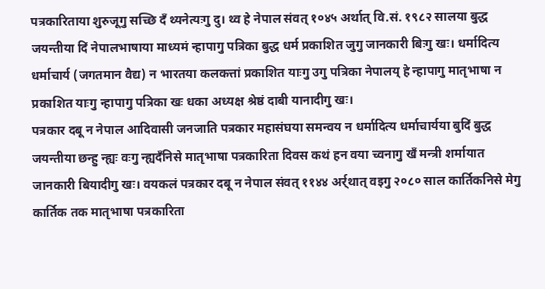पत्रकारिताया शुरुजूगु सच्छि दँ थ्यनेत्यःगु दु। थ्व हे नेपाल संवत् १०४५ अर्थात् वि.सं. १९८२ सालया बुद्ध जयन्तीया दिं नेपालभाषाया माध्यमं न्हापागु पत्रिका बुद्ध धर्म प्रकाशित जुगु जानकारी बिःगु खः। धर्मादित्य धर्माचार्य (जगतमान वैद्य) न भारतया कलकत्तां प्रकाशित याःगु उगु पत्रिका नेपालय् हे न्हापागु मातृभाषा न प्रकाशित याःगु न्हापागु पत्रिका खः धका अध्यक्ष श्रेष्ठं दाबी यानादीगु खः।
पत्रकार दबू न नेपाल आदिवासी जनजाति पत्रकार महासंघया समन्वय न धर्मादित्य धर्माचार्यया बुदिं बुद्ध जयन्तीया छन्हु न्ह्यः वःगु न्ह्यदँनिसे मातृभाषा पत्रकारिता दिवस कथं हन वया च्वनागु खँ मन्त्री शर्मायात जानकारी बियादीगु खः। वयकलं पत्रकार दबू न नेपाल संवत् ११४४ अर्र्थात् वइगु २०८० साल कार्तिकनिसे मेगु कार्तिक तक मातृभाषा पत्रकारिता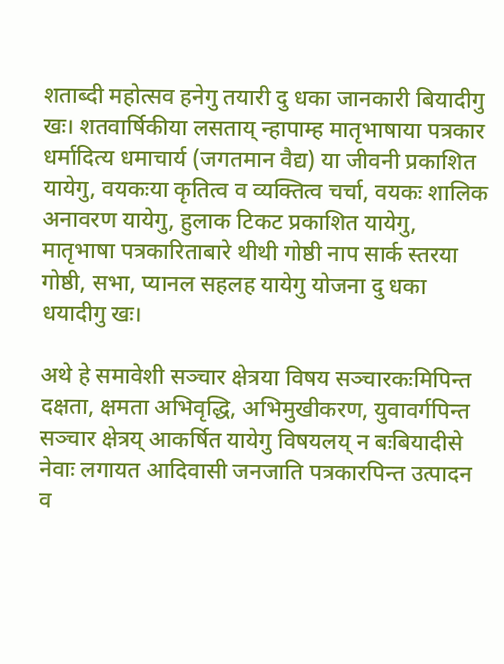शताब्दी महोत्सव हनेगु तयारी दु धका जानकारी बियादीगु खः। शतवार्षिकीया लसताय् न्हापाम्ह मातृभाषाया पत्रकार धर्मादित्य धमाचार्य (जगतमान वैद्य) या जीवनी प्रकाशित यायेगु, वयकःया कृतित्व व व्यक्तित्व चर्चा, वयकः शालिक अनावरण यायेगु, हुलाक टिकट प्रकाशित यायेगु, मातृभाषा पत्रकारिताबारे थीथी गोष्ठी नाप सार्क स्तरया गोष्ठी, सभा, प्यानल सहलह यायेगु योजना दु धका धयादीगु खः।

अथे हे समावेशी सञ्चार क्षेत्रया विषय सञ्चारकःमिपिन्त दक्षता, क्षमता अभिवृद्धि, अभिमुखीकरण, युवावर्गपिन्त सञ्चार क्षेत्रय् आकर्षित यायेगु विषयलय् न बःबियादीसे नेवाः लगायत आदिवासी जनजाति पत्रकारपिन्त उत्पादन व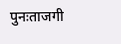पुनःताजगी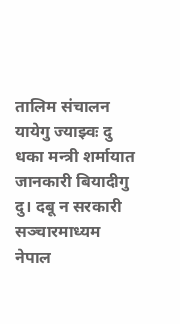तालिम संचालन यायेगु ज्याझ्वः दु धका मन्त्री शर्मायात जानकारी बियादीगु दु। दबू न सरकारी सञ्चारमाध्यम नेपाल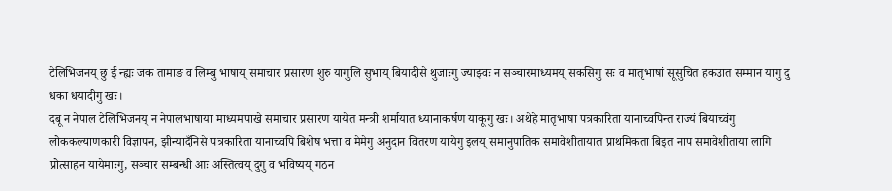टेलिभिजनय् छु ई न्ह्यः जक तामाङ व लिम्बु भाषाय् समाचार प्रसारण शुरु यागुलि सुभाय् बियादीसे थुजाःगु ज्याझ्वः न सञ्चारमाध्यमय् सकसिगु सः व मातृभाषां सूसुचित हकउात सम्मान यागु दु धका धयादीगु खः।
दबू न नेपाल टेलिभिजनय् न नेपालभाषाया माध्यमपाखे समाचार प्रसारण यायेत मन्त्री शर्मायात ध्यानाकर्षण याकूगु खः। अथेहे मातृभाषा पत्रकारिता यानाच्वपिन्त राज्यं बियाच्वंगु लोककल्याणकारी विज्ञापन, झीन्यादँनिसे पत्रकारिता यानाच्वपि बिशेष भत्ता व मेमेगु अनुदान वितरण यायेगु इलय् समानुपातिक समावेशीतायात प्राथमिकता बिइत नाप समावेशीताया लागि प्रोत्साहन यायेमाःगु, सञ्चार सम्बन्धी आः अस्तित्वय् दुगु व भविष्यय् गठन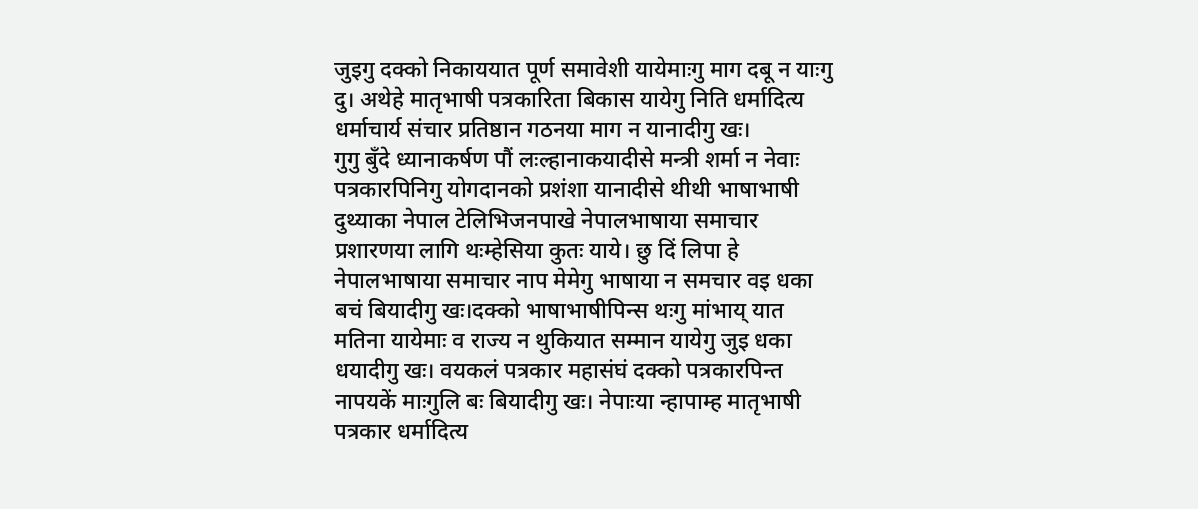जुइगु दक्को निकाययात पूर्ण समावेशी यायेमाःगु माग दबू न याःगु दु। अथेहे मातृभाषी पत्रकारिता बिकास यायेगु निति धर्मादित्य धर्माचार्य संचार प्रतिष्ठान गठनया माग न यानादीगु खः।
गुगु बुँदे ध्यानाकर्षण पौं लःल्हानाकयादीसे मन्त्री शर्मा न नेवाः पत्रकारपिनिगु योगदानको प्रशंशा यानादीसे थीथी भाषाभाषी दुथ्याका नेपाल टेलिभिजनपाखे नेपालभाषाया समाचार प्रशारणया लागि थःम्हेसिया कुतः याये। छु दिं लिपा हे नेपालभाषाया समाचार नाप मेमेगु भाषाया न समचार वइ धका बचं बियादीगु खः।दक्को भाषाभाषीपिन्स थःगु मांभाय् यात मतिना यायेमाः व राज्य न थुकियात सम्मान यायेगु जुइ धका धयादीगु खः। वयकलं पत्रकार महासंघं दक्को पत्रकारपिन्त नापयकें माःगुलि बः बियादीगु खः। नेपाःया न्हापाम्ह मातृभाषी पत्रकार धर्मादित्य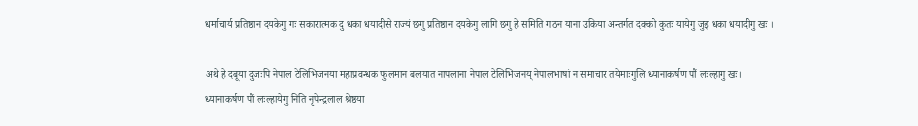धर्माचार्य प्रतिष्ठान दयकेगु गः सकारात्मक दु धका धयादीसे राज्यं छगु प्रतिष्ठान दयकेगु लागि छगु हे समिति गठन याना उकिया अन्तर्गत दक्को कुतः यायेगु जुइ धका धयादीगु खः ।

अथे हे दबूया दुजःपि नेपाल टेलिभिजनया महाप्रवन्धक फुलमान बलयात नापलाना नेपाल टेलिभिजनय् नेपालभाषां न समाचार तयेमाःगुलि ध्यानाकर्षण पौं लःल्हागु खः।
ध्यानाकर्षण पौं लःल्हायेगु निति नृपेन्द्रलाल श्रेष्ठया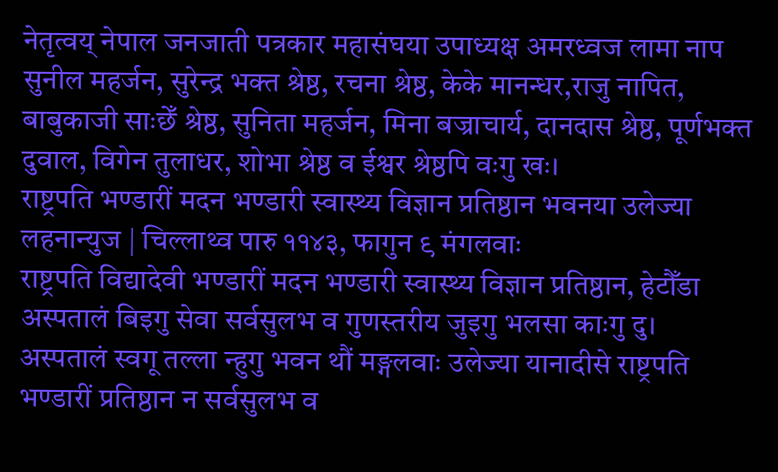नेतृत्वय् नेपाल जनजाती पत्रकार महासंघया उपाध्यक्ष अमरध्वज लामा नाप सुनील महर्जन, सुरेन्द्र भक्त श्रेष्ठ, रचना श्रेष्ठ, केके मानन्धर,राजु नापित, बाबुकाजी साःछेँ श्रेष्ठ, सुनिता महर्जन, मिना बज्राचार्य, दानदास श्रेष्ठ, पूर्णभक्त दुवाल, विगेन तुलाधर, शोभा श्रेष्ठ व ईश्वर श्रेष्ठपि वःगु खः।
राष्ट्रपति भण्डारीं मदन भण्डारी स्वास्थ्य विज्ञान प्रतिष्ठान भवनया उलेज्या
लहनान्युज | चिल्लाथ्व पारु ११४३, फागुन ९ मंगलवाः
राष्ट्रपति विद्यादेवी भण्डारीं मदन भण्डारी स्वास्थ्य विज्ञान प्रतिष्ठान, हेटौँडा अस्पतालं बिइगु सेवा सर्वसुलभ व गुणस्तरीय जुइगु भलसा काःगु दु।
अस्पतालं स्वगू तल्ला न्हुगु भवन थौं मङ्गलवाः उलेज्या यानादीसे राष्ट्रपति भण्डारीं प्रतिष्ठान न सर्वसुलभ व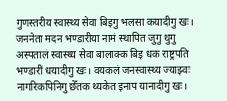गुणस्तरीय स्वास्थ्य सेवा बिइगु भलसा कयादीगु खः।
जननेता मदन भण्डारीया नामं स्थापित जुगु थुगु अस्पतालं स्वास्थ्य सेवा बालाक्क बिइ धक राष्ट्रपति भण्डारीं धयादीगु खः। वयकलं जनस्वास्थ्य ज्याझ्वः नागरिकपिनिगु छेँतक थ्यकेत इनाप यानादीगु खः।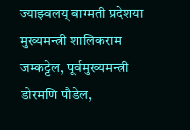ज्याझ्वलय् बाग्मती प्रदेशया मुख्यमन्त्री शालिकराम जम्कट्टेल, पूर्वमुख्यमन्त्री डोरमणि पौडेल,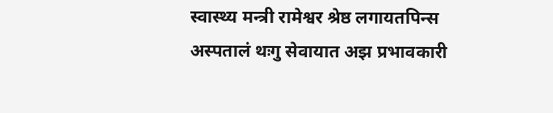स्वास्थ्य मन्त्री रामेश्वर श्रेष्ठ लगायतपिन्स अस्पतालं थःगु सेवायात अझ प्रभावकारी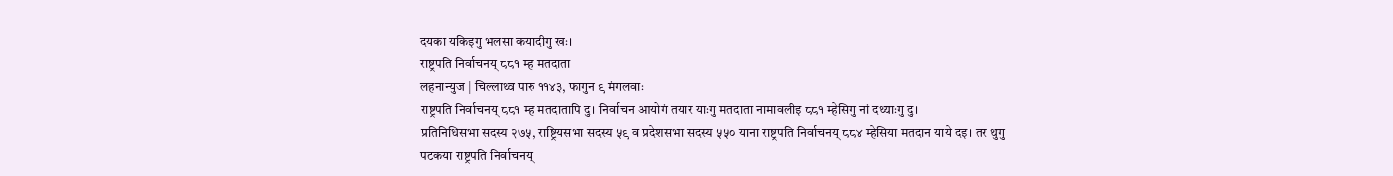दयका यकिइगु भलसा कयादीगु खः।
राष्ट्रपति निर्वाचनय् ८८१ म्ह मतदाता
लहनान्युज | चिल्लाथ्व पारु ११४३, फागुन ९ मंगलवाः
राष्ट्रपति निर्वाचनय् ८८१ म्ह मतदातापि दु। निर्वाचन आयोगं तयार याःगु मतदाता नामावलीइ ८८१ म्हेसिगु नां दथ्याःगु दु।
प्रतिनिधिसभा सदस्य २७५, राष्ट्रियसभा सदस्य ५९ व प्रदेशसभा सदस्य ५५० याना राष्ट्रपति निर्वाचनय् ८८४ म्हेसिया मतदान याये दइ। तर थुगु पटकया राष्ट्रपति निर्वाचनय्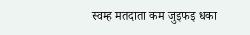स्वम्ह मतदाता कम जुइफइ धका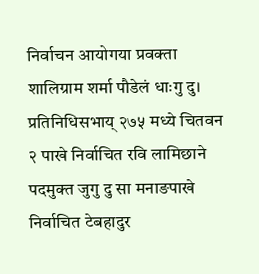निर्वाचन आयोगया प्रवक्ता शालिग्राम शर्मा पौडेलं धाःगु दु।
प्रतिनिधिसभाय् २७५ मध्ये चितवन २ पाखे निर्वाचित रवि लामिछाने पदमुक्त जुगु दु सा मनाङपाखे निर्वाचित टेबहादुर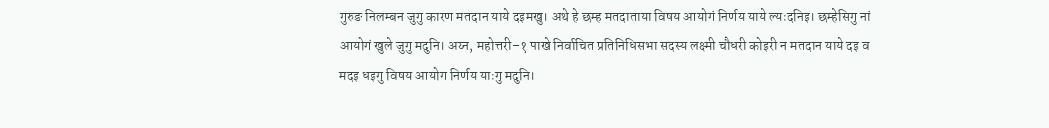गुरुङ निलम्बन जुगु कारण मतदान याये दइमखु। अथे हे छम्ह मतदाताया विषय आयोगं निर्णय याये ल्यःदनिइ। छम्हेसिगु नां आयोगं खुले जुगु मदुनि। अय्न, महोत्तरी–१ पाखे निर्वाचित प्रतिनिधिसभा सदस्य लक्ष्मी चौधरी कोइरी न मतदान याये दइ व मदइ धइगु विषय आयोग निर्णय याःगु मदुनि।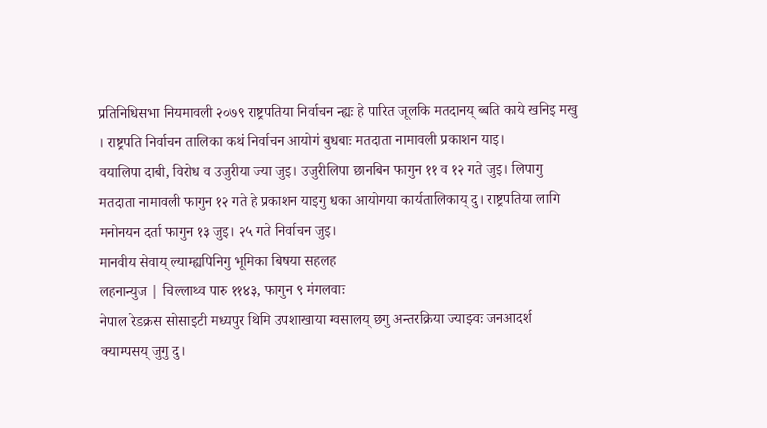प्रतिनिधिसभा नियमावली २०७९ राष्ट्रपतिया निर्वाचन न्ह्यः हे पारित जूलकि मतदानय् ब्बति काये खनिइ मखु । राष्ट्रपति निर्वाचन तालिका कथं निर्वाचन आयोगं बुधबाः मतदाता नामावली प्रकाशन याइ।
वयालिपा दाबी, विरोध व उजुरीया ज्या जुइ। उजुरीलिपा छानबिन फागुन ११ व १२ गते जुइ। लिपागु मतदाता नामावली फागुन १२ गते हे प्रकाशन याइगु धका आयोगया कार्यतालिकाय् दु। राष्ट्रपतिया लागि मनोनयन दर्ता फागुन १३ जुइ। २५ गते निर्वाचन जुइ।
मानवीय सेवाय् ल्याम्ह्यपिनिगु भूमिका बिषया सहलह
लहनान्युज | चिल्लाथ्व पारु ११४३, फागुन ९ मंगलवाः
नेपाल रेडक्रस सोसाइटी मध्यपुर थिमि उपशाखाया ग्वसालय् छगु अन्तरक्रिया ज्याझ्वः जनआदर्श क्याम्पसय् जुगु दु।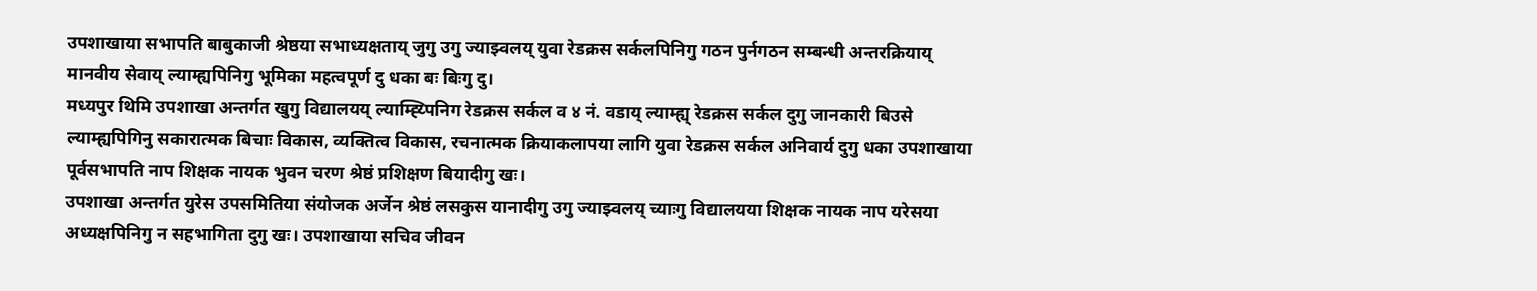उपशाखाया सभापति बाबुकाजी श्रेष्ठया सभाध्यक्षताय् जुगु उगु ज्याझ्वलय् युवा रेडक्रस सर्कलपिनिगु गठन पुर्नगठन सम्बन्धी अन्तरक्रियाय् मानवीय सेवाय् ल्याम्ह्यपिनिगु भूमिका महत्वपूर्ण दु धका बः बिःगु दु।
मध्यपुर थिमि उपशाखा अन्तर्गत खुगु विद्यालयय् ल्याम्ह्य्पिनिग रेडक्रस सर्कल व ४ नं. वडाय् ल्याम्ह्य् रेडक्रस सर्कल दुगु जानकारी बिउसे ल्याम्ह्यपिगिनु सकारात्मक बिचाः विकास, व्यक्तित्व विकास, रचनात्मक क्रियाकलापया लागि युवा रेडक्रस सर्कल अनिवार्य दुगु धका उपशाखाया पूर्वसभापति नाप शिक्षक नायक भुवन चरण श्रेष्ठं प्रशिक्षण बियादीगु खः।
उपशाखा अन्तर्गत युरेस उपसमितिया संयोजक अर्जेन श्रेष्ठं लसकुस यानादीगु उगु ज्याझ्वलय् च्याःगु विद्यालयया शिक्षक नायक नाप यरेसया अध्यक्षपिनिगु न सहभागिता दुगु खः। उपशाखाया सचिव जीवन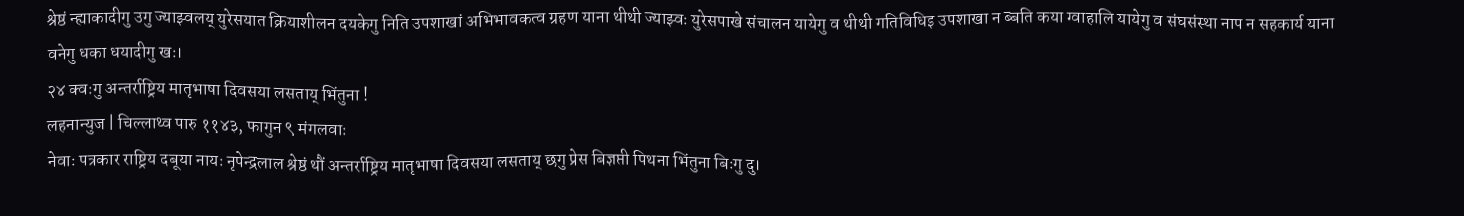श्रेष्ठं न्ह्याकादीगु उगु ज्याझ्वलय् युरेसयात क्रियाशीलन दयकेगु निति उपशाखां अभिभावकत्व ग्रहण याना थीथी ज्याझ्वः युरेसपाखे संचालन यायेगु व थीथी गतिविधिइ उपशाखा न ब्बति कया ग्वाहालि यायेगु व संघसंस्था नाप न सहकार्य याना वनेगु धका धयादीगु खः।
२४ क्वःगु अन्तर्राष्ट्रिय मातृभाषा दिवसया लसताय् भिंतुना !
लहनान्युज | चिल्लाथ्व पारु ११४३, फागुन ९ मंगलवाः
नेवाः पत्रकार राष्ट्रिय दबूया नायः नृपेन्द्रलाल श्रेष्ठं थौं अन्तर्राष्ट्रिय मातृभाषा दिवसया लसताय् छगु प्रेस बिज्ञप्ती पिथना भिंतुना बिःगु दु।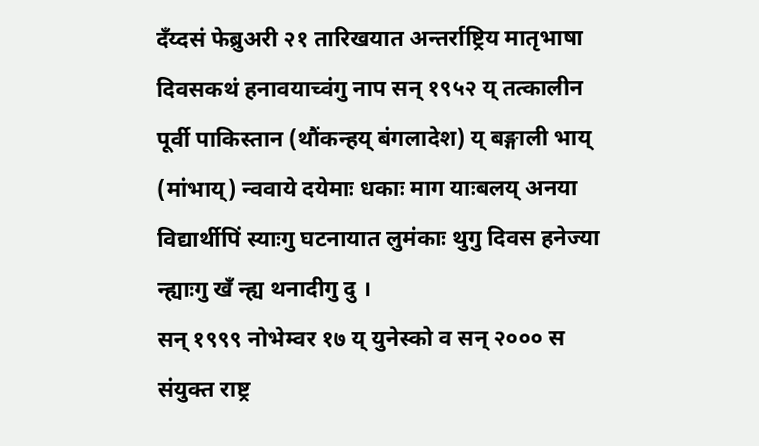दँय्दसं फेब्रुअरी २१ तारिखयात अन्तर्राष्ट्रिय मातृभाषा दिवसकथं हनावयाच्वंगु नाप सन् १९५२ य् तत्कालीन पूर्वी पाकिस्तान (थौंकन्हय् बंगलादेश) य् बङ्गाली भाय् (मांभाय्) न्ववाये दयेमाः धकाः माग याःबलय् अनया विद्यार्थीपिं स्याःगु घटनायात लुमंकाः थुगु दिवस हनेज्या न्ह्याःगु खँ न्ह्य थनादीगु दु ।
सन् १९९९ नोभेम्वर १७ य् युनेस्को व सन् २००० स संयुक्त राष्ट्र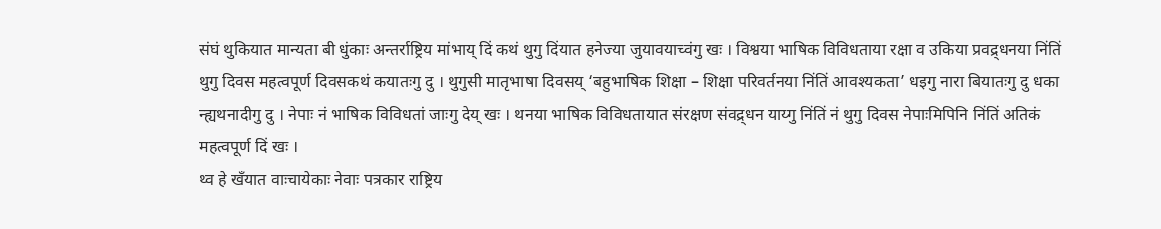संघं थुकियात मान्यता बी धुंकाः अन्तर्राष्ट्रिय मांभाय् दिं कथं थुगु दिंयात हनेज्या जुयावयाच्वंगु खः । विश्वया भाषिक विविधताया रक्षा व उकिया प्रवद्र्धनया निंतिं थुगु दिवस महत्वपूर्ण दिवसकथं कयातःगु दु । थुगुसी मातृभाषा दिवसय् ‘बहुभाषिक शिक्षा – शिक्षा परिवर्तनया निंतिं आवश्यकता’ धइगु नारा बियातःगु दु धका न्ह्यथनादीगु दु । नेपाः नं भाषिक विविधतां जाःगु देय् खः । थनया भाषिक विविधतायात संरक्षण संवद्र्धन याय्गु निंतिं नं थुगु दिवस नेपाःमिपिनि निंतिं अतिकं महत्वपूर्ण दिं खः ।
थ्व हे खँयात वाःचायेकाः नेवाः पत्रकार राष्ट्रिय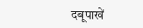दबूपाखें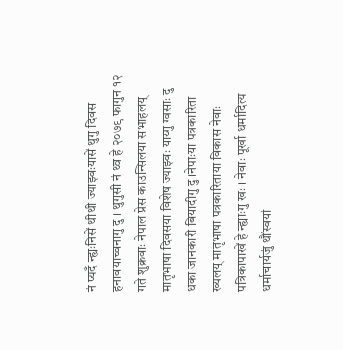नं प्यदँ न्ह्यःनिसें थीथी ज्याझ्वःयासें थुगु दिवस हनावयाच्वनागु दु । थुगुसी नं थ्व हे २०७९ फागुन १२ गते शुक्रवाः नेपाल प्रेस काउन्सिलया सभाहलय् मातृभाषा दिवसया विशेष ज्याझ्वः याय्गु ग्वसाः दु धका जानकारी बियादीगु दु ।नेपाःया पत्रकारिता ख्यलय् मातृभाषा पत्रकारिताया विकास नेवाः पत्रिकापाखें हे न्ह्याःगु खः । नेवाः पूर्खा धर्मादित्य धर्माचार्यजुं थौंस्वयां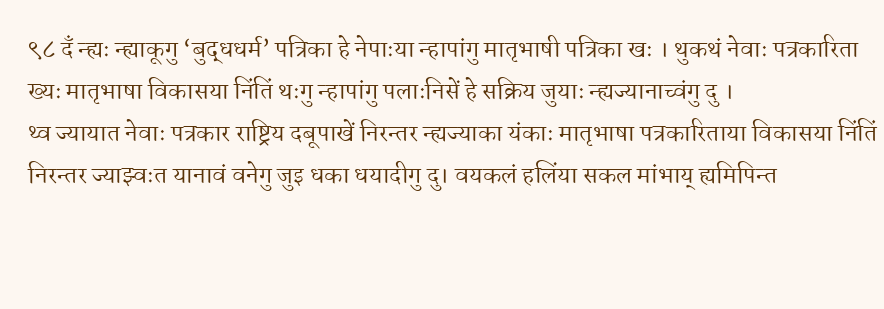९८ दँ न्ह्यः न्ह्याकूगु ‘बुद्धधर्म’ पत्रिका हे नेपाःया न्हापांगु मातृभाषी पत्रिका खः । थुकथं नेवाः पत्रकारिता ख्यः मातृभाषा विकासया निंतिं थःगु न्हापांगु पलाःनिसें हे सक्रिय जुयाः न्ह्यज्यानाच्वंगु दु ।
थ्व ज्यायात नेवाः पत्रकार राष्ट्रिय दबूपाखें निरन्तर न्ह्यज्याका यंकाः मातृभाषा पत्रकारिताया विकासया निंतिं निरन्तर ज्याझ्वःत यानावं वनेगु जुइ धका धयादीगु दु। वयकलं हलिंया सकल मांभाय् ह्यमिपिन्त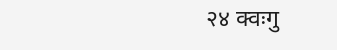२४ क्वःगु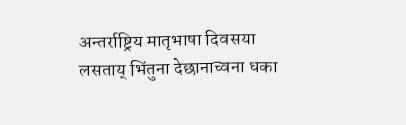अन्तर्राष्ट्रिय मातृभाषा दिवसया लसताय् भिंतुना देछानाच्वना धका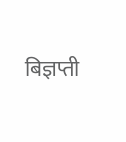बिज्ञप्ती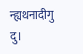न्ह्यथनादीगु दु।